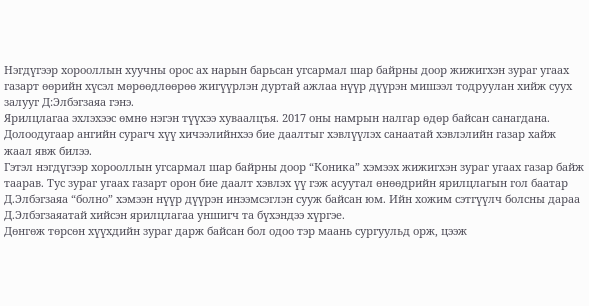Нэгдүгээр хорооллын хуучны орос ах нарын барьсан угсармал шар байрны доор жижигхэн зураг угаах газарт өөрийн хүсэл мөрөөдлөөрөө жигүүрлэн дуртай ажлаа нүүр дүүрэн мишээл тодруулан хийж суух залууг Д:Элбэгзаяа гэнэ.
Ярилцлагаа эхлэхээс өмнө нэгэн түүхээ хуваалцъя. 2017 оны намрын налгар өдөр байсан санагдана. Долоодугаар ангийн сурагч хүү хичээлийнхээ бие даалтыг хэвлүүлэх санаатай хэвлэлийн газар хайж жаал явж билээ.
Гэтэл нэгдүгээр хорооллын угсармал шар байрны доор “Коника” хэмээх жижигхэн зураг угаах газар байж таарав. Тус зураг угаах газарт орон бие даалт хэвлэх үү гэж асуутал өнөөдрийн ярилцлагын гол баатар Д.Элбэгзаяа “болно” хэмээн нүүр дүүрэн инээмсэглэн сууж байсан юм. Ийн хожим сэтгүүлч болсны дараа Д.Элбэгзаяатай хийсэн ярилцлагаа уншигч та бүхэндээ хүргэе.
Дөнгөж төрсөн хүүхдийн зураг дарж байсан бол одоо тэр маань сургуульд орж, цээж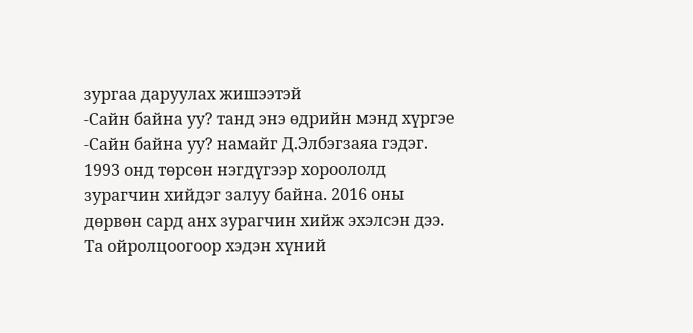зургаа даруулах жишээтэй
-Сайн байна уу? танд энэ өдрийн мэнд хүргэе
-Сайн байна уу? намайг Д.Элбэгзаяа гэдэг. 1993 онд төрсөн нэгдүгээр хороололд зурагчин хийдэг залуу байна. 2016 оны дөрвөн сард анх зурагчин хийж эхэлсэн дээ.
Та ойролцоогоор хэдэн хүний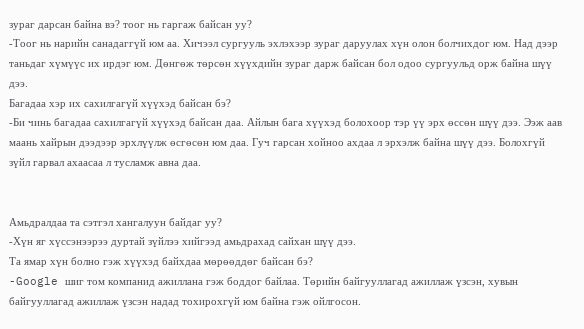зураг дарсан байна вэ? тоог нь гаргаж байсан уу?
-Тоог нь нарийн санадаггүй юм аа. Хичээл сургууль эхлэхээр зураг даруулах хүн олон болчихдог юм. Над дээр таньдаг хүмүүс их ирдэг юм. Дөнгөж төрсөн хүүхдийн зураг дарж байсан бол одоо сургуульд орж байна шүү дээ.
Багадаа хэр их сахилгагүй хүүхэд байсан бэ?
-Би чинь багадаа сахилгагүй хүүхэд байсан даа. Айлын бага хүүхэд болохоор тэр үү эрх өссөн шүү дээ. Ээж аав маань хайрын дээдээр эрхлүүлж өсгөсөн юм даа. Гуч гарсан хойноо ахдаа л эрхэлж байна шүү дээ. Болохгүй зүйл гарвал ахаасаа л тусламж авна даа.


Амьдралдаа та сэтгэл хангалуун байдаг уу?
-Хүн яг хүссэнээрээ дуртай зүйлээ хийгээд амьдрахад сайхан шүү дээ.
Та ямар хүн болно гэж хүүхэд байхдаа мөрөөддөг байсан бэ?
-Google шиг том компанид ажиллана гэж боддог байлаа. Төрийн байгууллагад ажиллаж үзсэн, хувын байгууллагад ажиллаж үзсэн надад тохирохгүй юм байна гэж ойлгосон.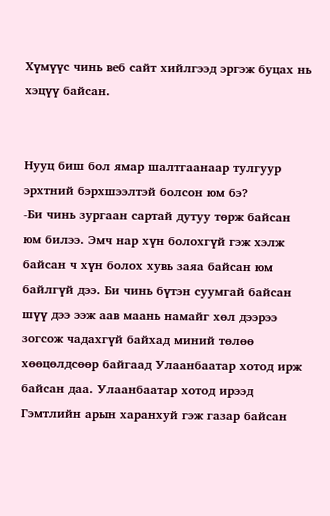Хүмүүс чинь веб сайт хийлгээд эргэж буцах нь хэцүү байсан.


Нууц биш бол ямар шалтгаанаар тулгуур эрхтний бэрхшээлтэй болсон юм бэ?
-Би чинь зургаан сартай дутуу төрж байсан юм билээ. Эмч нар хүн болохгүй гэж хэлж байсан ч хүн болох хувь заяа байсан юм байлгүй дээ. Би чинь бүтэн суумгай байсан шүү дээ ээж аав маань намайг хөл дээрээ зогсож чадахгүй байхад миний төлөө хөөцөлдсөөр байгаад Улаанбаатар хотод ирж байсан даа. Улаанбаатар хотод ирээд Гэмтлийн арын харанхуй гэж газар байсан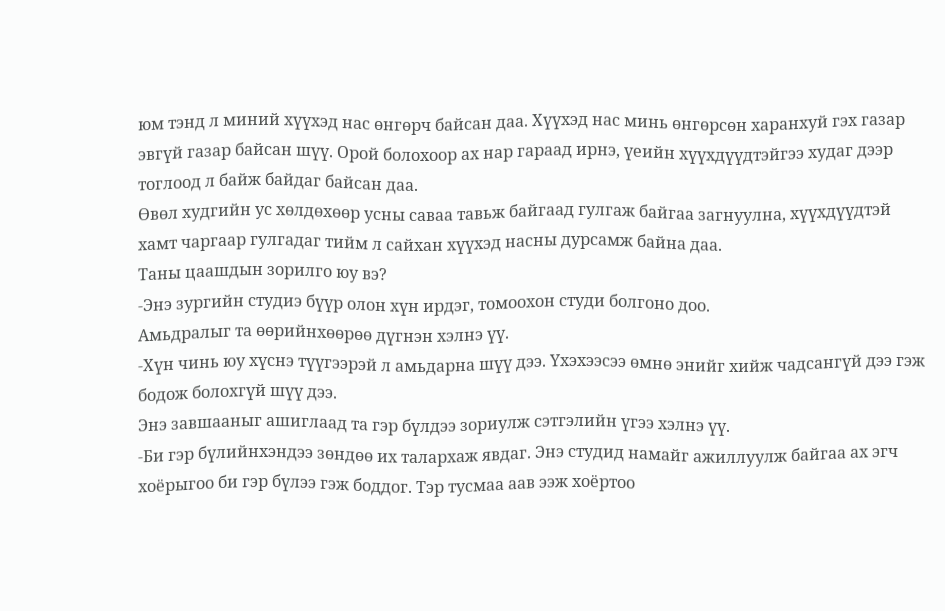юм тэнд л миний хүүхэд нас өнгөрч байсан даа. Хүүхэд нас минь өнгөрсөн харанхуй гэх газар эвгүй газар байсан шүү. Орой болохоор ах нар гараад ирнэ, үеийн хүүхдүүдтэйгээ худаг дээр тоглоод л байж байдаг байсан даа.
Өвөл худгийн ус хөлдөхөөр усны саваа тавьж байгаад гулгаж байгаа загнуулна, хүүхдүүдтэй хамт чаргаар гулгадаг тийм л сайхан хүүхэд насны дурсамж байна даа.
Таны цаашдын зорилго юу вэ?
-Энэ зургийн студиэ бүүр олон хүн ирдэг, томоохон студи болгоно доо.
Амьдралыг та өөрийнхөөрөө дүгнэн хэлнэ үү.
-Хүн чинь юу хүснэ түүгээрэй л амьдарна шүү дээ. Үхэхээсээ өмнө энийг хийж чадсангүй дээ гэж бодож болохгүй шүү дээ.
Энэ завшааныг ашиглаад та гэр бүлдээ зориулж сэтгэлийн үгээ хэлнэ үү.
-Би гэр бүлийнхэндээ зөндөө их талархаж явдаг. Энэ студид намайг ажиллуулж байгаа ах эгч хоёрыгоо би гэр бүлээ гэж боддог. Тэр тусмаа аав ээж хоёртоо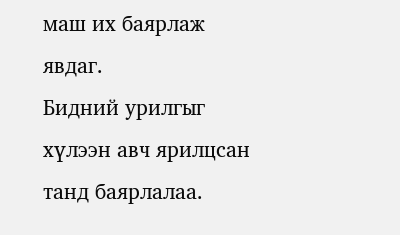маш их баярлаж явдаг.
Бидний урилгыг хүлээн авч ярилцсан танд баярлалаа.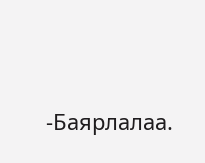-Баярлалаа.